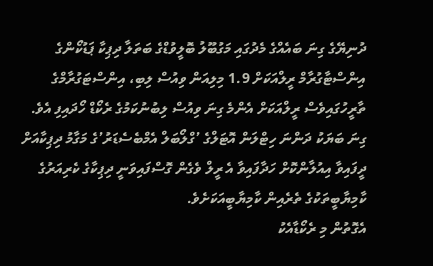ދުނިޔޭގެ ގިނަ ބައެއްގެ މެދުގައި މަގުބޫލު ބޮލީވުޑްގެ ބަތަލާ ދިޕިކާ ޕަޑުކޯންގެ އިންސްޓާގުރާމް ރީލްއަކަށް 1.9 މިލިއަން ވިއުސް ލިބި، އިންސްޓަގުރާމްގެ ތާރީހުގައިވެސް ރީލްއަކަށް އެންމެ ގިނަ ވިއުސް ލިބުނުކަމުގެ ރެކޯޑް ހޯދައިފި އެވެ.
ގިނަ ބަޔަކު ދަންނަ ހިޓްލަން އޮޓަލްގެ ’ގްލޯބަލް އެމްބެސެޑަރު’ގެ މަގާމު ދިޕިކާއަށް ދީފައިވާ އިއުލާންކޮށް ހަދާފައިވާ އެ ރީލް ވެގެން ގޮސްފައިވަނީ ދިޕިކާގެ ކެރިއަރުގެ ކާމިޔާބީތަކުގެ ތެރެއިން ކާމިޔާބީއަކަށެވެ.
އެގޮތުން މި ރެކޯޑާއެކު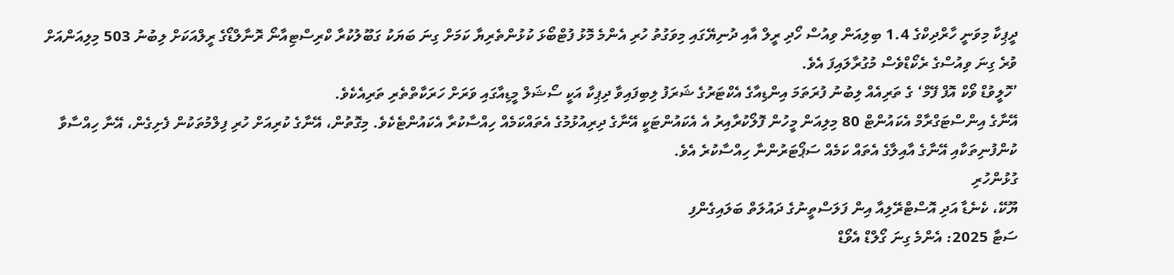ދީޕިކާ މިވަނީ ހާރްދިކްގެ 1.4 ބިލިއަން ވިއުސް ހޯދި ރީލް އާއި ދުނިޔޭގައި މިވަގުތު ހުރި އެންމެ މޮޅު ފުޓްބޯޅަ ކުޅުންތެރިޔާ ކަމަށް ގިނަ ބަޔަކު ގަބޫލުކުރާ ކްރިސްޓިއާނޯ ރޮނާލްޑޯގެ ރީލްއަކަށް ލިބުނު 503 މިލިއަންއަށް ވުރެ ގިނަ ވިއުސްގެ ރެކޯޑްވެސް މުގުރާލައިފަ އެވެ.
’ހޮލީވުޑް ވޯކް އޮފް ފޭމް‘ ގެ ތަރިއެއް ލިބުނު ފުރަތަމަ އިންޑިއާގެ އެކްޓަރުގެ ޝަރަފު ލިބިފައިވާ ދިޕިކާ އަކީ ސޯޝަލް މީޑިއާގައި ވަރަށް ހަރަކާތްތެރި ތަރިއެކެވެ.
އޭނާގެ އިންސްޓަގްރާމް އެކައުންޓް 80 މިލިއަން މީހުން ފޮލޯކުރާއިރު އެ އެކައުންޓަކީ އޭނާގެ ދިރިއުޅުމުގެ އެތައްކަމެއް ހިއްސާކުރާ އެކައުންޓެކެވެ. މިގޮތުން، އޭނާގެ ކުރިއަށް ހުރި ފިލްމުތަކުން ފެށިގެން، އޭނާ ހިއްސާވާ ކުންފުނިތަކާއި އޭނާގެ އާއިލާގެ އެތައް ކަމެއް ސަޕޯޓަރުންނާ ހިއްސާކުރެ އެވެ.
ގުޅުންހުރި
ޔޫކޭ، ކެނެޑާ އަދި އޮސްޓްރޭލިއާ އިން ފަލަސްތީނުގެ ދައުލަތް ބަލައިގެންފި
ސަޓާ 2025: އެންމެ ގިނަ ގޯލްޑް އެވޯޑް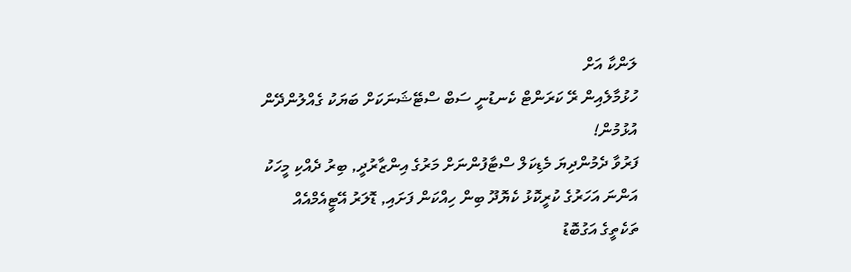ލަންކާ އަށް
ހުޅުމާލެއިން ރޭ ކަރަންޓް ކެނޑުނީ ސަބް ސްޓޭޝަނަކަށް ބަޔަކު ގެއްލުންދޭން އުޅުމުން!
ފަރުވާ ދެމުންދިޔަ މެޑިކަލް ސްޓާފުންނަށް މަރުގެ އިންޒާރުދީ, ބިރު ދެއްކި މީހަކު
އަންނަ އަހަރުގެ ކުރީކޮޅު ކެޔޮދޫ ބިން ހިއްކަން ފަށައި, ޑޮލަރު އޭޓީއެމްއެއް
ތަކެތީގެ އަގުބޮޑު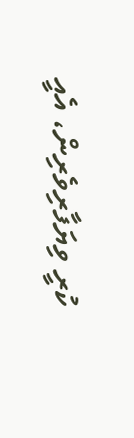ކުރީ ވިޔަފާރިވެރިން، އެއީ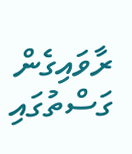ރާވައިގެން ގަސްތުގައި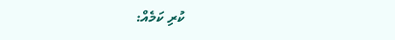ކުރި ކަމެއް: